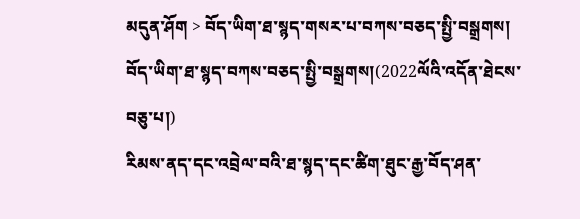མདུན་ཤོག > བོད་ཡིག་ཐ་སྙད་གསར་པ་བཀས་བཅད་སྤྱི་བསྒྲགས།
བོད་ཡིག་ཐ་སྙད་བཀས་བཅད་སྤྱི་བསྒྲགས།(2022ལོའི་འདོན་ཐེངས་བཅུ་པ།)
རིམས་ནད་དང་འབྲེལ་བའི་ཐ་སྙད་དང་ཚིག་ཐུང་རྒྱ་བོད་ཤན་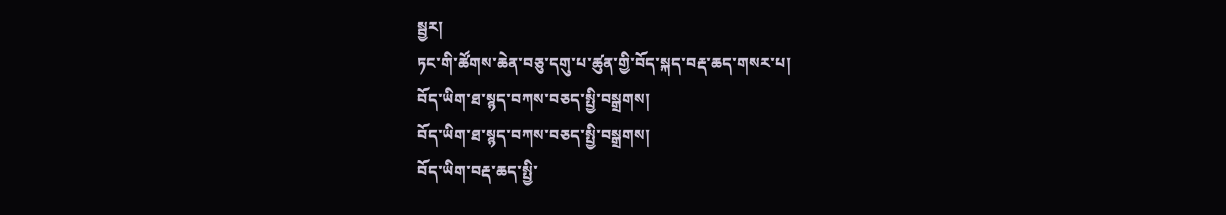སྦྱར།
ཏང་གི་ཚོགས་ཆེན་བཅུ་དགུ་པ་ཚུན་གྱི་བོད་སྐད་བརྡ་ཆད་གསར་པ།
བོད་ཡིག་ཐ་སྙད་བཀས་བཅད་སྤྱི་བསྒྲགས།
བོད་ཡིག་ཐ་སྙད་བཀས་བཅད་སྤྱི་བསྒྲགས།
བོད་ཡིག་བརྡ་ཆད་སྤྱི་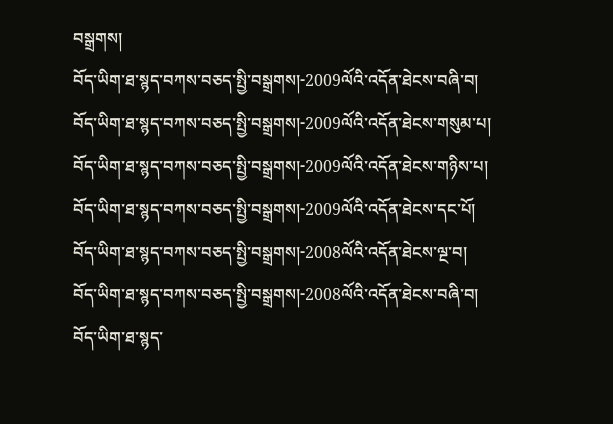བསྒྲགས།
བོད་ཡིག་ཐ་སྙད་བཀས་བཅད་སྤྱི་བསྒྲགས།-2009ལོའི་འདོན་ཐེངས་བཞི་བ།
བོད་ཡིག་ཐ་སྙད་བཀས་བཅད་སྤྱི་བསྒྲགས།-2009ལོའི་འདོན་ཐེངས་གསུམ་པ།
བོད་ཡིག་ཐ་སྙད་བཀས་བཅད་སྤྱི་བསྒྲགས།-2009ལོའི་འདོན་ཐེངས་གཉིས་པ།
བོད་ཡིག་ཐ་སྙད་བཀས་བཅད་སྤྱི་བསྒྲགས།-2009ལོའི་འདོན་ཐེངས་དང་པོ།
བོད་ཡིག་ཐ་སྙད་བཀས་བཅད་སྤྱི་བསྒྲགས།-2008ལོའི་འདོན་ཐེངས་ལྔ་བ།
བོད་ཡིག་ཐ་སྙད་བཀས་བཅད་སྤྱི་བསྒྲགས།-2008ལོའི་འདོན་ཐེངས་བཞི་བ།
བོད་ཡིག་ཐ་སྙད་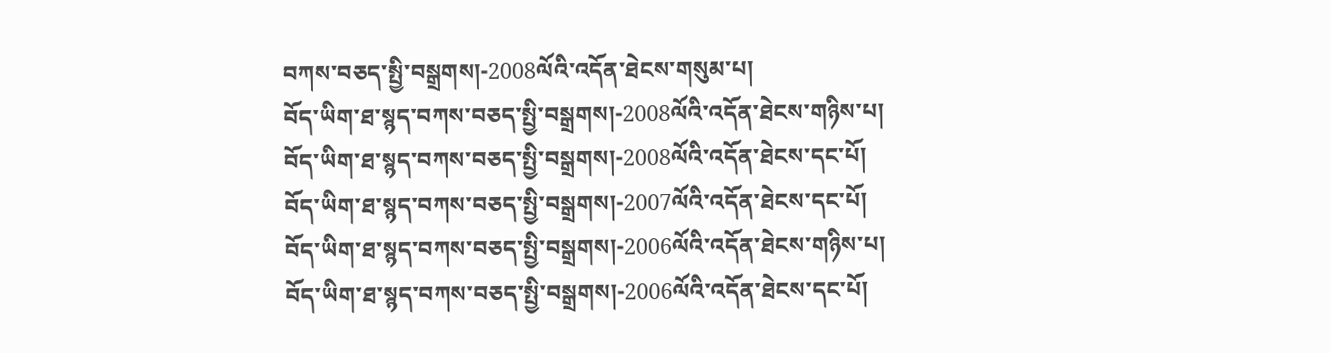བཀས་བཅད་སྤྱི་བསྒྲགས།-2008ལོའི་འདོན་ཐེངས་གསུམ་པ།
བོད་ཡིག་ཐ་སྙད་བཀས་བཅད་སྤྱི་བསྒྲགས།-2008ལོའི་འདོན་ཐེངས་གཉིས་པ།
བོད་ཡིག་ཐ་སྙད་བཀས་བཅད་སྤྱི་བསྒྲགས།-2008ལོའི་འདོན་ཐེངས་དང་པོ།
བོད་ཡིག་ཐ་སྙད་བཀས་བཅད་སྤྱི་བསྒྲགས།-2007ལོའི་འདོན་ཐེངས་དང་པོ།
བོད་ཡིག་ཐ་སྙད་བཀས་བཅད་སྤྱི་བསྒྲགས།-2006ལོའི་འདོན་ཐེངས་གཉིས་པ།
བོད་ཡིག་ཐ་སྙད་བཀས་བཅད་སྤྱི་བསྒྲགས།-2006ལོའི་འདོན་ཐེངས་དང་པོ།